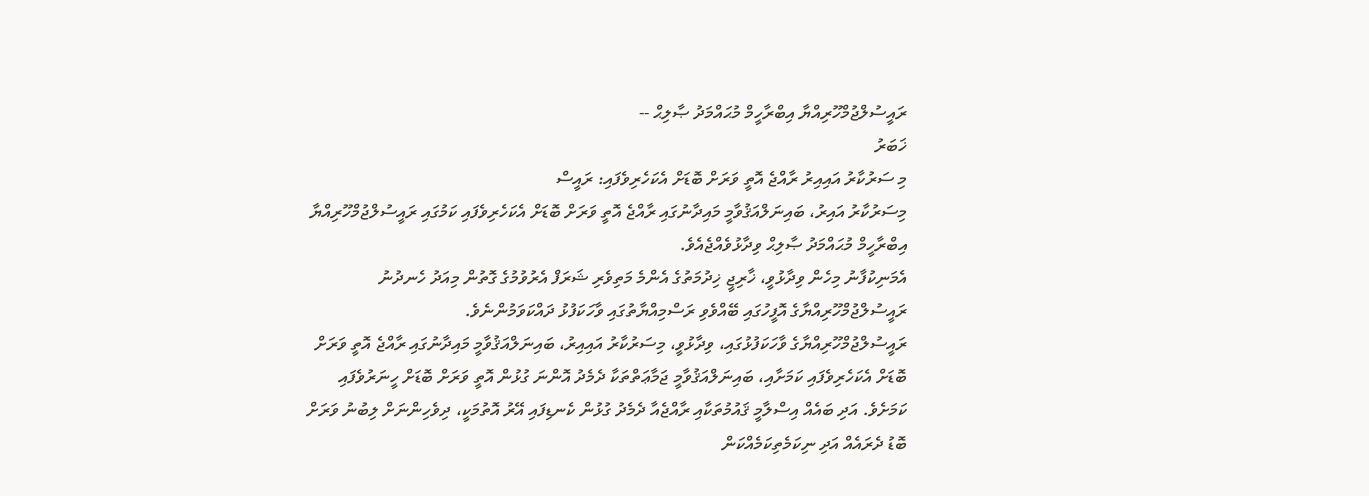ރައީސުލްޖުމްހޫރިއްޔާ އިބްރާހީމް މުޙައްމަދު ޞާލިޙް --
ޚަބަރު
މި ސަރުކާރު އައިއިރު ރާއްޖެ އޮތީ ވަރަށް ބޮޑަށް އެކަހެރިވެފައި: ރައީސް
މިސަރުކާރު އައިރު، ބައިނަލްއަޤުވާމީ މައިދާނުގައި ރާއްޖެ އޮތީ ވަރަށް ބޮޑަށް އެކަހެރިވެފައި ކަމުގައި ރައީސުލްޖުމްހޫރިއްޔާ އިބްރާހީމް މުޙައްމަދު ޞާލިޙް ވިދާޅުވެއްޖެއެވެ.
އެމަނިކުފާނު މިހެން ވިދާޅުވީ، ޚާރިޖީ ޚިދުމަތުގެ އެންމެ މަތިވެރި ޝަރަފް އެރުވުމުގެ ގޮތުން މިއަދު ހެނދުނު ރައީސުލްޖުމްހޫރިއްޔާގެ އޮފީހުގައި ބޭއްވެވި ރަސްމިއްޔާތުގައި ވާހަކަފުޅު ދައްކަވަމުންނެވެ.
ރައީސުލްޖުމްހޫރިއްޔާގެ ވާހަކަފުޅުގައި، ވިދާޅުވީ، މިސަރުކާރު އައިއިރު، ބައިނަލްއަޤުވާމީ މައިދާނުގައި ރާއްޖެ އޮތީ ވަރަށް ބޮޑަށް އެކަހެރިވެފައި ކަމަށާއި، ބައިނަލްއަޤުވާމީ ޖަމާޢަތްތަކާ ދެމެދު އޮންނަ ގުޅުން އޮތީ ވަރަށް ބޮޑަށް ހީނަރުވެފައި ކަމަށެވެ. އަދި ބައެއް އިސްލާމީ ޤައުމުތަކާއި ރާއްޖެއާ ދެމެދު ގުޅުން ކެނޑިފައި އޭރު އޮތުމަކީ، ދިވެހިންނަށް ލިބުނު ވަރަށް ބޮޑު ދެރައެއް އަދި ނިކަމެތިކަމެއްކަން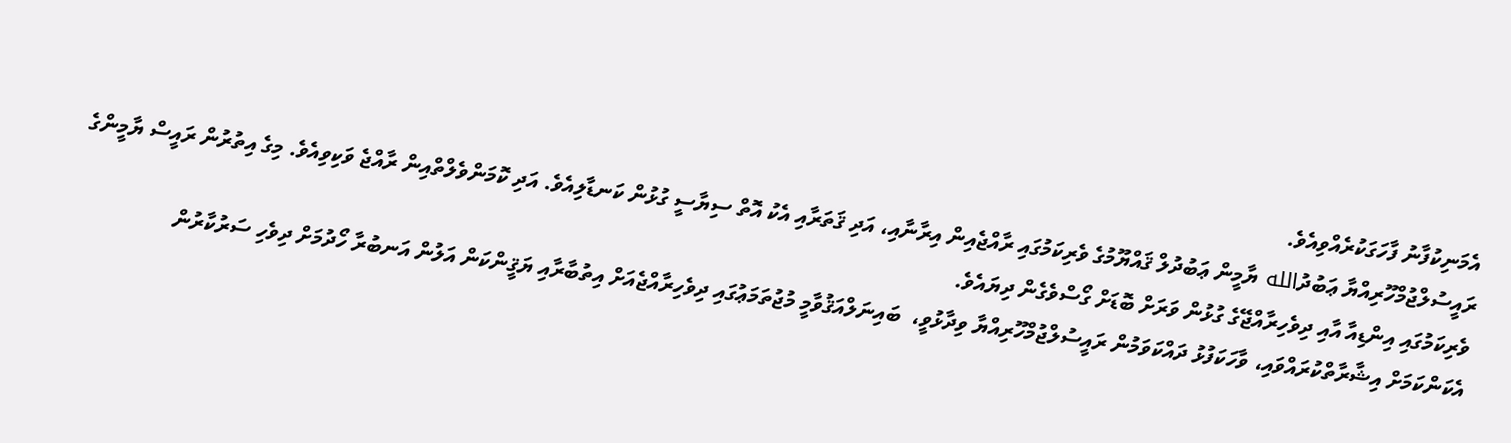އެމަނިކުފާނު ފާހަގަކުރެއްވިއެވެ.
ރައީސުލްޖުމްހޫރިއްޔާ ޢަބުދުالله ޔާމީން ޢަބުދުލް ޤައްޔޫމުގެ ވެރިކަމުގައި ރާއްޖެއިން އިރާނާއި، އަދި ޤަތަރާއި އެކު އޮތް ސިޔާސީ ގުޅުން ކަނޑާލިއެވެ. އަދި ކޮމަންވެލްތްއިން ރާއްޖެ ވަކިވިއެވެ. މިގެ އިތުރުން ރައީސް ޔާމީންގެ ވެރިކަމުގައި އިންޑިއާ އާއި ދިވެހިރާއްޖޭގެ ގުޅުން ވަރަށް ބޮޑަށް ގޯސްވެގެން ދިޔައެވެ.
އެކަންކަމަށް އިޝާރާތްކުރައްވައި، ވާހަކަފުޅު ދައްކަވަމުން ރައީސުލްޖުމްހޫރިއްޔާ ވިދާޅުވީ،  ބައިނަލްއަޤުވާމީ މުޖުތަމަޢުގައި ދިވެހިރާއްޖެއަށް އިތުބާރާއި ޔަޤީންކަން އަލުން އަނބުރާ ހޯދުމަށް ދިވެހި ސަރުކާރުން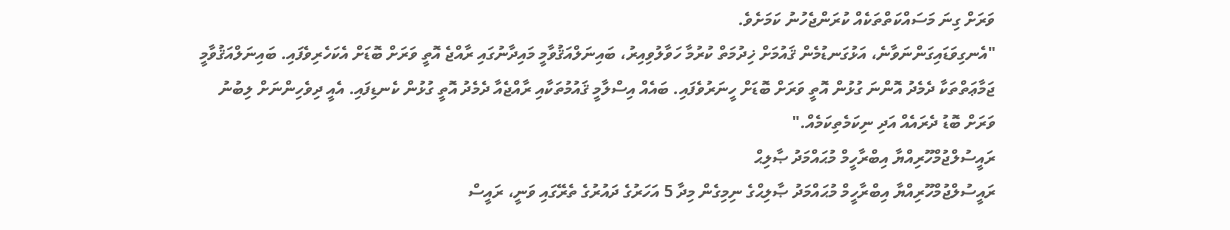ވަރަށް ގިނަ މަސައްކަތްތަކެއް ކުރަންޖެހުނު ކަމަށެވެ.
"އެނގިވަޑައިގަންނަވާނެ، އަޅުގަނޑުމެން ޤައުމަށް ޚިދުމަތް ކުރުމާ ހަވާލުވިއިރު، ބައިނަލްއަޤުވާމީ މައިދާނުގައި ރާއްޖެ އޮތީ ވަރަށް ބޮޑަށް އެކަހެރިވެފައި. ބައިނަލްއަޤުވާމީ ޖަމާޢަތްތަކާ ދެމެދު އޮންނަ ގުޅުން އޮތީ ވަރަށް ބޮޑަށް ހީނަރުވެފައި. ބައެއް އިސްލާމީ ޤައުމުތަކާއި ރާއްޖެއާ ދެމެދު އޮތީ ގުޅުން ކެނޑިފައި. އެއީ ދިވެހިންނަށް ލިބުނު ވަރަށް ބޮޑު ދެރައެއް އަދި ނިކަމެތިކަމެއް."
ރައީސުލްޖުމްހޫރިއްޔާ އިބްރާހީމް މުޙައްމަދު ޞާލިޙް
ރައީސުލްޖުމްހޫރިއްޔާ އިބްރާހީމް މުޙައްމަދު ޞާލިޙްގެ ނިމިގެން މިދާ 5 އަހަރުގެ ދައުރުގެ ތެރޭގައި ވަނީ، ރައީސް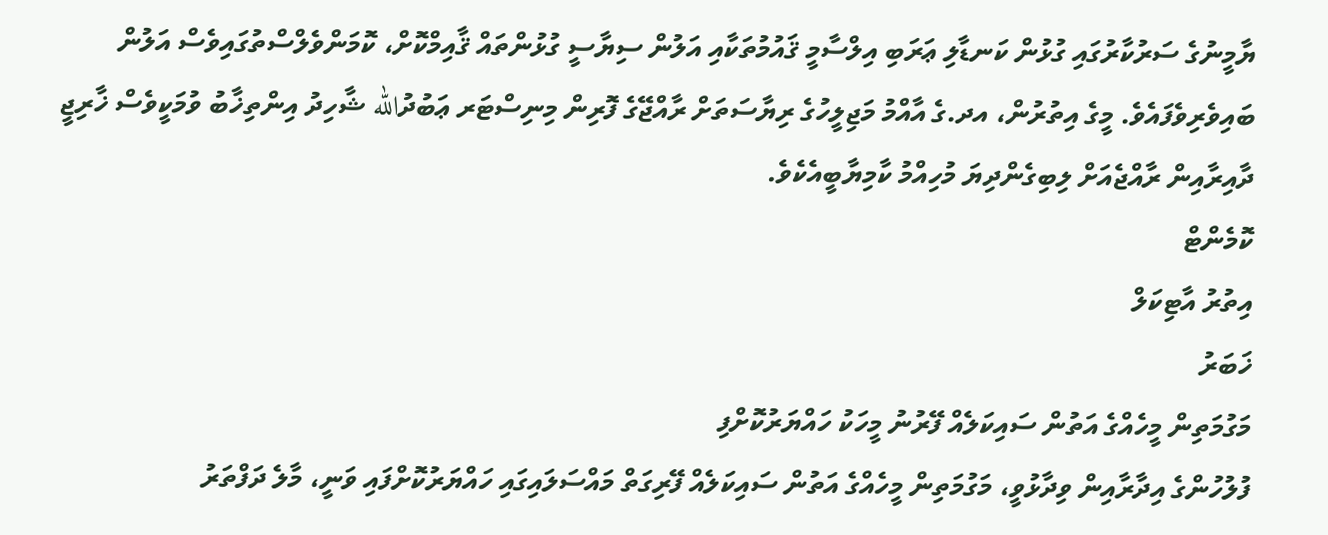ޔާމީނުގެ ސަރުކާރުގައި ގުޅުން ކަނޑާލި ޢަރަބި އިލްސާމީ ޤައުމުތަކާއި އަލުން ސިޔާސީ ގުޅުންތައް ޤާއިމްކޮށް، ކޮމަންވެލްސްތުގައިވެސް އަލުން ބައިވެރިވެފައެވެ. މީގެ އިތުރުން، އދ.ގެ އާއްމު މަޖިލީހުގެ ރިޔާސަތަށް ރާއްޖޭގެ ފޮރިން މިނިސްޓަރ ޢަބުދުالله ޝާހިދު އިންތިޚާބު ވުމަކީވެސް ޚާރިޖީ ދާއިރާއިން ރާއްޖެއަށް ލިބިގެންދިޔަ މުހިއްމު ކާމިޔާބީއެކެވެ.
ކޮމެންޓް
އިތުރު އާޓިކަލް
ޚަބަރު
މަގުމަތިން މީހެއްގެ އަތުން ސައިކަލެއް ފޭރުނު މީހަކު ހައްޔަރުކޮށްފި
ފުލުހުންގެ އިދާރާއިން ވިދާޅުވީ، މަގުމަތިން މީހެއްގެ އަތުން ސައިކަލެއް ފޭރިގަތް މައްސަލައިގައި ހައްޔަރުކޮށްފައި ވަނީ، މާލެ ދަފްތަރު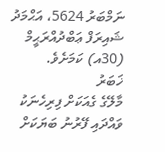ނަމްބަރު 5624، އަޙްމަދު ޝައިރަފް ޢަބްދުއްރަޙީމް (30އ) ކަމަށެވެ.
ޚަބަރު
މާލޭގެ ގެއަކަށް ފިރިހެނަކު ވައްދައި ފޭރުނު ބަޔަކަށް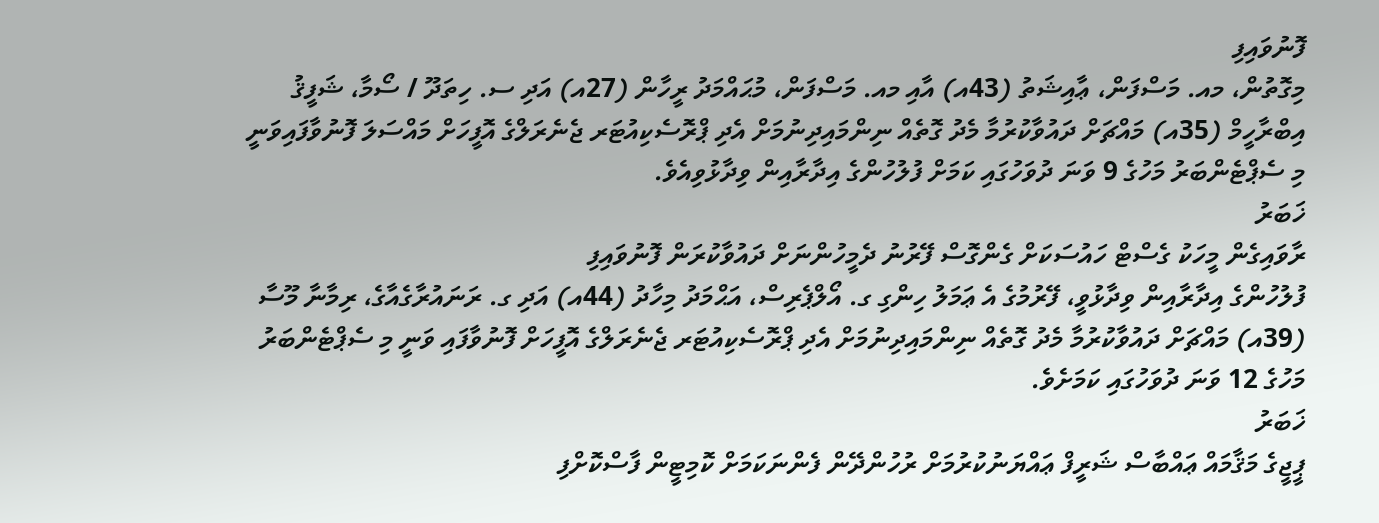ފޮނުވައިފި
މިގޮތުން، މއ. މަސްފަން، ޢާއިޝަތު (43އ) އާއި މއ. މަސްފަން، މުޙައްމަދު ރީހާން (27އ) އަދި ސ. ހިތަދޫ / ސޯމާ، ޝަފީޤު އިބްރާހީމް (35އ) މައްޗަށް ދައުވާކުރުމާ މެދު ގޮތެއް ނިންމައިދިނުމަށް އެދި ޕްރޮސެކިއުޓަރ ޖެނެރަލްގެ އޮފީހަށް މައްސަލަ ފޮނުވާފައިވަނީ މި ސެޕްޓެންބަރު މަހުގެ 9 ވަނަ ދުވަހުގައި ކަމަށް ފުލުހުންގެ އިދާރާއިން ވިދާޅުވިއެވެ.
ޚަބަރު
ރާވައިގެން މީހަކު ގެސްޓް ހައުސަކަށް ގެންގޮސް ފޭރުނު ދެމީހުންނަށް ދައުވާކުރަން ފޮނުވައިފި
ފުލުހުންގެ އިދާރާއިން ވިދާޅުވީ، ފޭރުމުގެ އެ ޢަމަލު ހިންގި ގ. އޯލްޕެރިސް، އަޙްމަދު މިހާދު (44އ) އަދި ގ. ރަނައުރާގެއާގެ، ރިމާނާ މޫސާ (39އ) މައްޗަށް ދައުވާކުރުމާ މެދު ގޮތެއް ނިންމައިދިނުމަށް އެދި ޕްރޮސެކިއުޓަރ ޖެނެރަލްގެ އޮފީހަށް ފޮނުވާފައި ވަނީ މި ސެޕްޓެންބަރު މަހުގެ 12 ވަނަ ދުވަހުގައި ކަމަށެވެ.
ޚަބަރު
ޕީޖީގެ މަޤާމައް ޢައްބާސް ޝަރީފް ޢައްޔަނުކުރުމަށް ރުހުންދޭން ފެންނަކަމަށް ކޮމިޓީން ފާސްކޮށްފި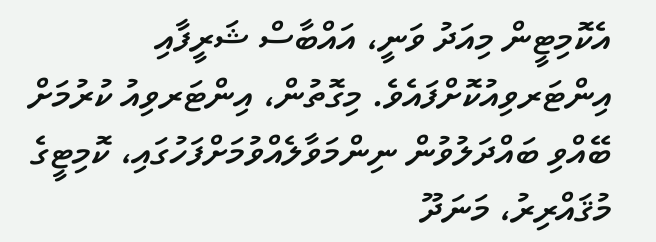އެކޮމިޓީން މިއަދު ވަނީ، އައްބާސް ޝަރީފާއި އިންޓަރވިއުކޮށްފައެވެ. މިގޮތުން، އިންޓަރވިއު ކުރުމަށް ބޭއްވި ބައްދަލުވުން ނިންމަވާލެއްވުމަށްފަހުގައި، ކޮމިޓީގެ މުޤައްރިރު، މަނަދޫ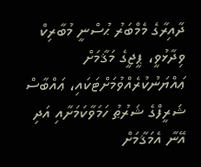ދާއިރާގެ މެމްބަރު ޙުސްނީ މުބާރިކް ވިދާޅުވީ، ޕީޖީގެ މަޤާމަށް ޢައްޔަނުކުރެއްވުމަށްޓަކައި، ޢައްބާސް ޝަރީފްގެ ޝަރުޠު ހަމަވާކަމަށާއި އަދި އޭނާ އެމަޤާމަށް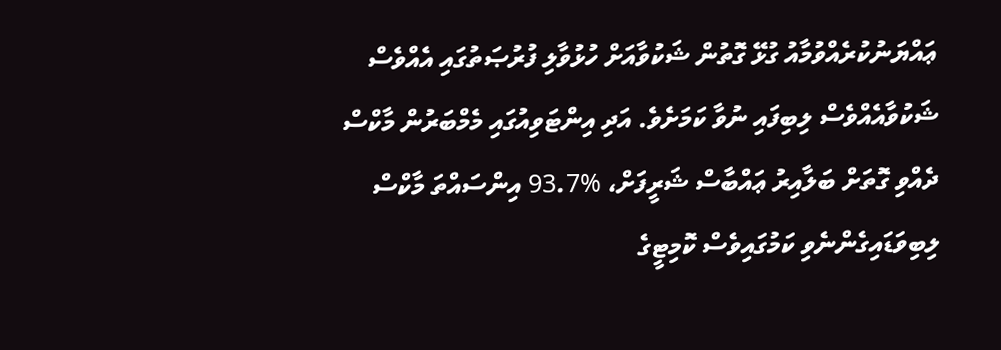ޢައްޔަނުކުރެއްވުމާއު ގުޅޭ ގޮތުން ޝަކުވާއަށް ހުޅުވާލި ފުރުޞަތުގައި އެއްވެސް ޝަކުވާއެއްވެސް ލިބިފައި ނުވާ ކަމަށެވެ. އަދި އިންޓަވިއުގައި މެމްބަރުން މާކްސް ދެއްވި ގޮތަށް ބަލާއިރު ޢައްބާސް ޝަރީފަށް، %93.7 އިންސައްތަ މާކްސް ލިބިވަޑައިގެންނެވި ކަމުގައިވެސް ކޮމިޓީގެ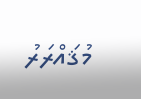މުޤައްރަރު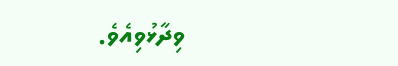ވިދާޅުވިއެވެ.